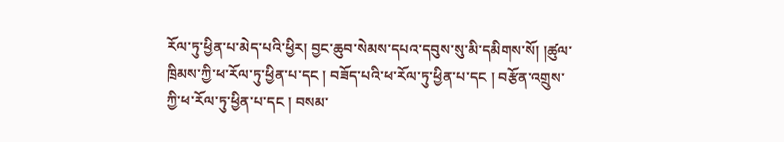རོལ་ཏུ་ཕྱིན་པ་མེད་པའི་ཕྱིར། བྱང་ཆུབ་སེམས་དཔའ་དབུས་སུ་མི་དམིགས་སོ། །ཚུལ་ཁྲིམས་ཀྱི་ཕ་རོལ་ཏུ་ཕྱིན་པ་དང ། བཟོད་པའི་ཕ་རོལ་ཏུ་ཕྱིན་པ་དང ། བརྩོན་འགྲུས་ཀྱི་ཕ་རོལ་ཏུ་ཕྱིན་པ་དང ། བསམ་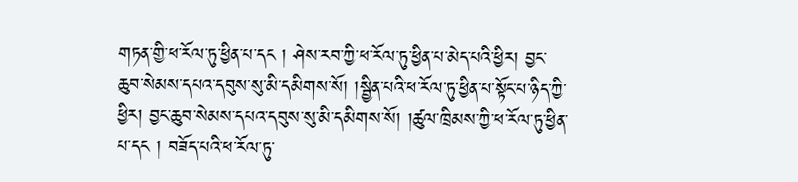གཏན་གྱི་ཕ་རོལ་ཏུ་ཕྱིན་པ་དང ། ཤེས་རབ་ཀྱི་ཕ་རོལ་ཏུ་ཕྱིན་པ་མེད་པའི་ཕྱིར། བྱང་ཆུབ་སེམས་དཔའ་དབུས་སུ་མི་དམིགས་སོ། །སྦྱིན་པའི་ཕ་རོལ་ཏུ་ཕྱིན་པ་སྟོང་པ་ཉིད་ཀྱི་ཕྱིར། བྱང་ཆུབ་སེམས་དཔའ་དབུས་སུ་མི་དམིགས་སོ། །ཚུལ་ཁྲིམས་ཀྱི་ཕ་རོལ་ཏུ་ཕྱིན་པ་དང ། བཟོད་པའི་ཕ་རོལ་ཏུ་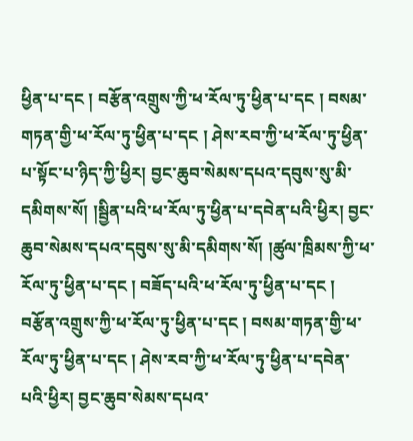ཕྱིན་པ་དང ། བརྩོན་འགྲུས་ཀྱི་ཕ་རོལ་ཏུ་ཕྱིན་པ་དང ། བསམ་གཏན་གྱི་ཕ་རོལ་ཏུ་ཕྱིན་པ་དང ། ཤེས་རབ་ཀྱི་ཕ་རོལ་ཏུ་ཕྱིན་པ་སྟོང་པ་ཉིད་ཀྱི་ཕྱིར། བྱང་ཆུབ་སེམས་དཔའ་དབུས་སུ་མི་དམིགས་སོ། །སྦྱིན་པའི་ཕ་རོལ་ཏུ་ཕྱིན་པ་དབེན་པའི་ཕྱིར། བྱང་ཆུབ་སེམས་དཔའ་དབུས་སུ་མི་དམིགས་སོ། །ཚུལ་ཁྲིམས་ཀྱི་ཕ་རོལ་ཏུ་ཕྱིན་པ་དང ། བཟོད་པའི་ཕ་རོལ་ཏུ་ཕྱིན་པ་དང ། བརྩོན་འགྲུས་ཀྱི་ཕ་རོལ་ཏུ་ཕྱིན་པ་དང ། བསམ་གཏན་གྱི་ཕ་རོལ་ཏུ་ཕྱིན་པ་དང ། ཤེས་རབ་ཀྱི་ཕ་རོལ་ཏུ་ཕྱིན་པ་དབེན་པའི་ཕྱིར། བྱང་ཆུབ་སེམས་དཔའ་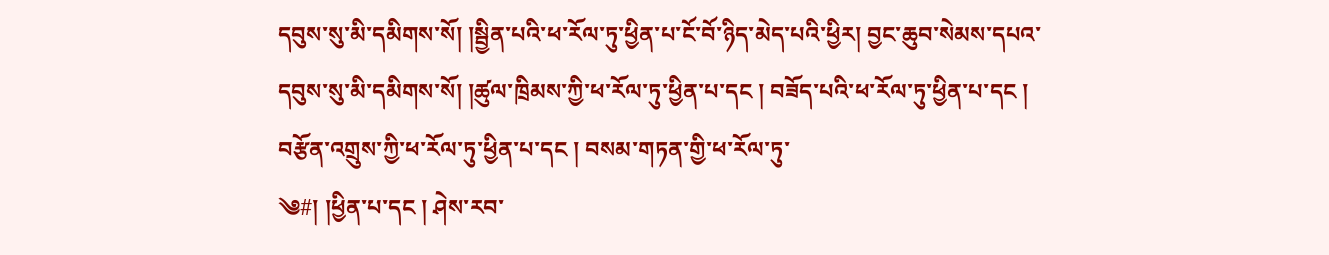དབུས་སུ་མི་དམིགས་སོ། །སྦྱིན་པའི་ཕ་རོལ་ཏུ་ཕྱིན་པ་ངོ་བོ་ཉིད་མེད་པའི་ཕྱིར། བྱང་ཆུབ་སེམས་དཔའ་དབུས་སུ་མི་དམིགས་སོ། །ཚུལ་ཁྲིམས་ཀྱི་ཕ་རོལ་ཏུ་ཕྱིན་པ་དང ། བཟོད་པའི་ཕ་རོལ་ཏུ་ཕྱིན་པ་དང ། བརྩོན་འགྲུས་ཀྱི་ཕ་རོལ་ཏུ་ཕྱིན་པ་དང ། བསམ་གཏན་གྱི་ཕ་རོལ་ཏུ་
༄#། །ཕྱིན་པ་དང ། ཤེས་རབ་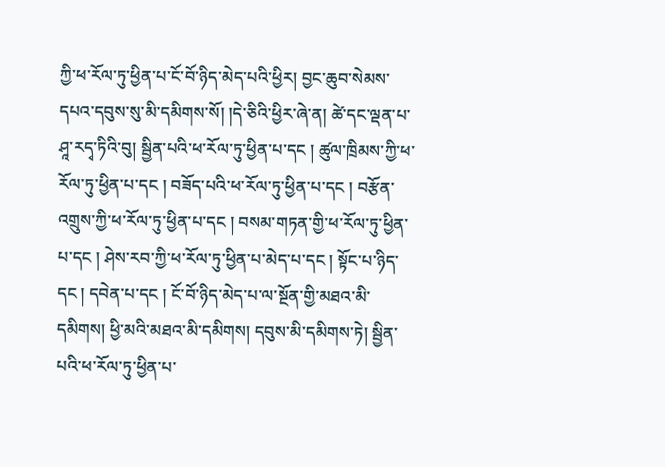ཀྱི་ཕ་རོལ་ཏུ་ཕྱིན་པ་ངོ་བོ་ཉིད་མེད་པའི་ཕྱིར། བྱང་ཆུབ་སེམས་དཔའ་དབུས་སུ་མི་དམིགས་སོ། །དེ་ཅིའི་ཕྱིར་ཞེ་ན། ཚེ་དང་ལྡན་པ་ཤཱ་རདྭ་ཏིའི་བུ། སྦྱིན་པའི་ཕ་རོལ་ཏུ་ཕྱིན་པ་དང ། ཚུལ་ཁྲིམས་ཀྱི་ཕ་རོལ་ཏུ་ཕྱིན་པ་དང ། བཟོད་པའི་ཕ་རོལ་ཏུ་ཕྱིན་པ་དང ། བརྩོན་འགྲུས་ཀྱི་ཕ་རོལ་ཏུ་ཕྱིན་པ་དང ། བསམ་གཏན་གྱི་ཕ་རོལ་ཏུ་ཕྱིན་པ་དང ། ཤེས་རབ་ཀྱི་ཕ་རོལ་ཏུ་ཕྱིན་པ་མེད་པ་དང ། སྟོང་པ་ཉིད་དང ། དབེན་པ་དང ། ངོ་བོ་ཉིད་མེད་པ་ལ་སྔོན་གྱི་མཐའ་མི་དམིགས། ཕྱི་མའི་མཐའ་མི་དམིགས། དབུས་མི་དམིགས་ཏེ། སྦྱིན་པའི་ཕ་རོལ་ཏུ་ཕྱིན་པ་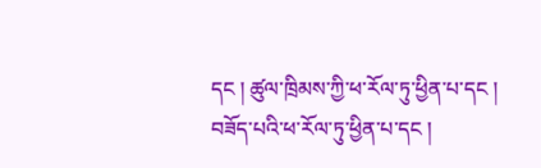དང ། ཚུལ་ཁྲིམས་ཀྱི་ཕ་རོལ་ཏུ་ཕྱིན་པ་དང ། བཟོད་པའི་ཕ་རོལ་ཏུ་ཕྱིན་པ་དང །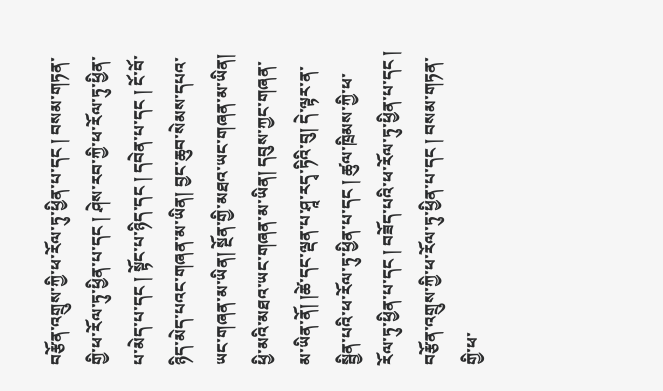བརྩོན་འགྲུས་ཀྱི་ཕ་རོལ་ཏུ་ཕྱིན་པ་དང ། བསམ་གཏན་གྱི་ཕ་རོལ་ཏུ་ཕྱིན་པ་དང ། ཤེས་རབ་ཀྱི་ཕ་རོལ་ཏུ་ཕྱིན་པ་མེད་པ་དང ། སྟོང་པ་ཉིད་དང ། དབེན་པ་དང ། ངོ་བོ་ཉིད་མེད་པའང་གཞན་མ་ཡིན། བྱང་ཆུབ་སེམས་དཔའ་ཡང་གཞན་མ་ཡིན། སྔོན་གྱི་མཐའ་ཡང་གཞན་མ་ཡིན། ཕྱི་མའི་མཐའ་ཡང་གཞན་མ་ཡིན། དབུས་ཀྱང་གཞན་མ་ཡིན་ནོ། །ཚེ་དང་ལྡན་པ་ཤཱ་རདྭ་ཏིའི་བུ། དེ་ལྟར་ན་སྦྱིན་པའི་ཕ་རོལ་ཏུ་ཕྱིན་པ་དང ། ཚུལ་ཁྲིམས་ཀྱི་ཕ་རོལ་ཏུ་ཕྱིན་པ་དང ། བཟོད་པའི་ཕ་རོལ་ཏུ་ཕྱིན་པ་དང ། བརྩོན་འགྲུས་ཀྱི་ཕ་རོལ་ཏུ་ཕྱིན་པ་དང ། བསམ་གཏན་གྱི་ཕ་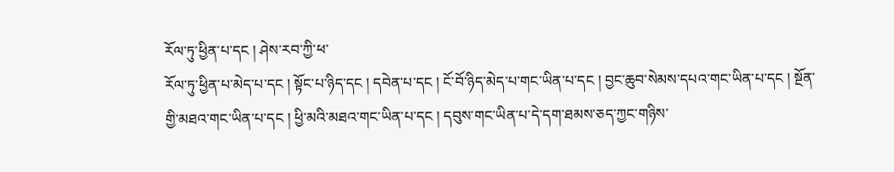རོལ་ཏུ་ཕྱིན་པ་དང ། ཤེས་རབ་ཀྱི་ཕ་
རོལ་ཏུ་ཕྱིན་པ་མེད་པ་དང ། སྟོང་པ་ཉིད་དང ། དབེན་པ་དང ། ངོ་བོ་ཉིད་མེད་པ་གང་ཡིན་པ་དང ། བྱང་ཆུབ་སེམས་དཔའ་གང་ཡིན་པ་དང ། སྔོན་གྱི་མཐའ་གང་ཡིན་པ་དང ། ཕྱི་མའི་མཐའ་གང་ཡིན་པ་དང ། དབུས་གང་ཡིན་པ་དེ་དག་ཐམས་ཅད་ཀྱང་གཉིས་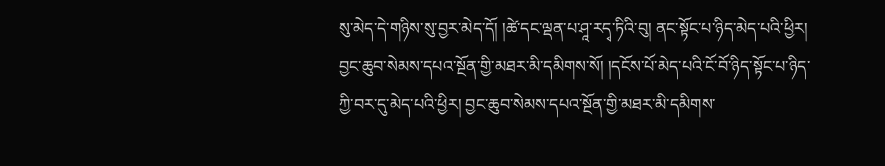སུ་མེད་དེ་གཉིས་སུ་བྱར་མེད་དོ། །ཚེ་དང་ལྡན་པ་ཤཱ་རདྭ་ཏིའི་བུ། ནང་སྟོང་པ་ཉིད་མེད་པའི་ཕྱིར། བྱང་ཆུབ་སེམས་དཔའ་སྔོན་གྱི་མཐར་མི་དམིགས་སོ། །དངོས་པོ་མེད་པའི་ངོ་བོ་ཉིད་སྟོང་པ་ཉིད་ཀྱི་བར་དུ་མེད་པའི་ཕྱིར། བྱང་ཆུབ་སེམས་དཔའ་སྔོན་གྱི་མཐར་མི་དམིགས་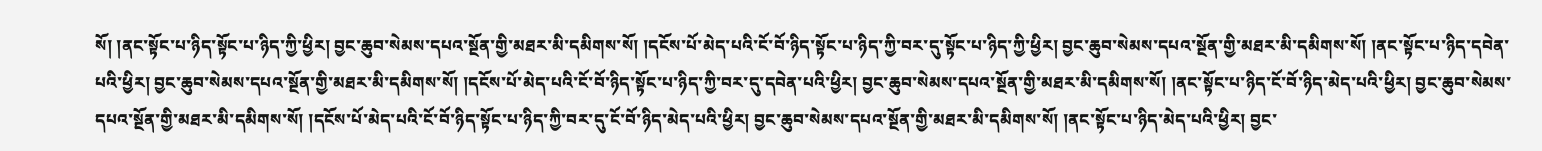སོ། །ནང་སྟོང་པ་ཉིད་སྟོང་པ་ཉིད་ཀྱི་ཕྱིར། བྱང་ཆུབ་སེམས་དཔའ་སྔོན་གྱི་མཐར་མི་དམིགས་སོ། །དངོས་པོ་མེད་པའི་ངོ་བོ་ཉིད་སྟོང་པ་ཉིད་ཀྱི་བར་དུ་སྟོང་པ་ཉིད་ཀྱི་ཕྱིར། བྱང་ཆུབ་སེམས་དཔའ་སྔོན་གྱི་མཐར་མི་དམིགས་སོ། །ནང་སྟོང་པ་ཉིད་དབེན་པའི་ཕྱིར། བྱང་ཆུབ་སེམས་དཔའ་སྔོན་གྱི་མཐར་མི་དམིགས་སོ། །དངོས་པོ་མེད་པའི་ངོ་བོ་ཉིད་སྟོང་པ་ཉིད་ཀྱི་བར་དུ་དབེན་པའི་ཕྱིར། བྱང་ཆུབ་སེམས་དཔའ་སྔོན་གྱི་མཐར་མི་དམིགས་སོ། །ནང་སྟོང་པ་ཉིད་ངོ་བོ་ཉིད་མེད་པའི་ཕྱིར། བྱང་ཆུབ་སེམས་དཔའ་སྔོན་གྱི་མཐར་མི་དམིགས་སོ། །དངོས་པོ་མེད་པའི་ངོ་བོ་ཉིད་སྟོང་པ་ཉིད་ཀྱི་བར་དུ་ངོ་བོ་ཉིད་མེད་པའི་ཕྱིར། བྱང་ཆུབ་སེམས་དཔའ་སྔོན་གྱི་མཐར་མི་དམིགས་སོ། །ནང་སྟོང་པ་ཉིད་མེད་པའི་ཕྱིར། བྱང་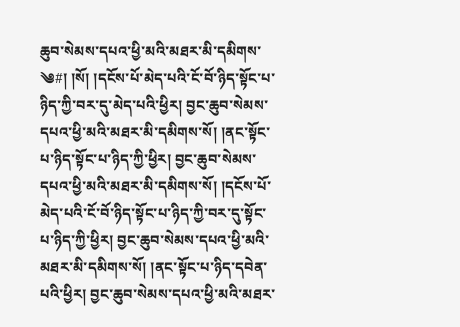ཆུབ་སེམས་དཔའ་ཕྱི་མའི་མཐར་མི་དམིགས་
༄#། །སོ། །དངོས་པོ་མེད་པའི་ངོ་བོ་ཉིད་སྟོང་པ་ཉིད་ཀྱི་བར་དུ་མེད་པའི་ཕྱིར། བྱང་ཆུབ་སེམས་དཔའ་ཕྱི་མའི་མཐར་མི་དམིགས་སོ། །ནང་སྟོང་པ་ཉིད་སྟོང་པ་ཉིད་ཀྱི་ཕྱིར། བྱང་ཆུབ་སེམས་དཔའ་ཕྱི་མའི་མཐར་མི་དམིགས་སོ། །དངོས་པོ་མེད་པའི་ངོ་བོ་ཉིད་སྟོང་པ་ཉིད་ཀྱི་བར་དུ་སྟོང་པ་ཉིད་ཀྱི་ཕྱིར། བྱང་ཆུབ་སེམས་དཔའ་ཕྱི་མའི་མཐར་མི་དམིགས་སོ། །ནང་སྟོང་པ་ཉིད་དབེན་པའི་ཕྱིར། བྱང་ཆུབ་སེམས་དཔའ་ཕྱི་མའི་མཐར་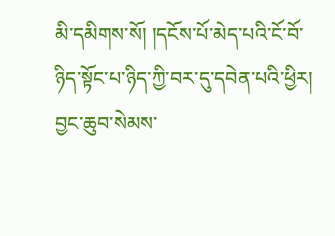མི་དམིགས་སོ། །དངོས་པོ་མེད་པའི་ངོ་བོ་ཉིད་སྟོང་པ་ཉིད་ཀྱི་བར་དུ་དབེན་པའི་ཕྱིར། བྱང་ཆུབ་སེམས་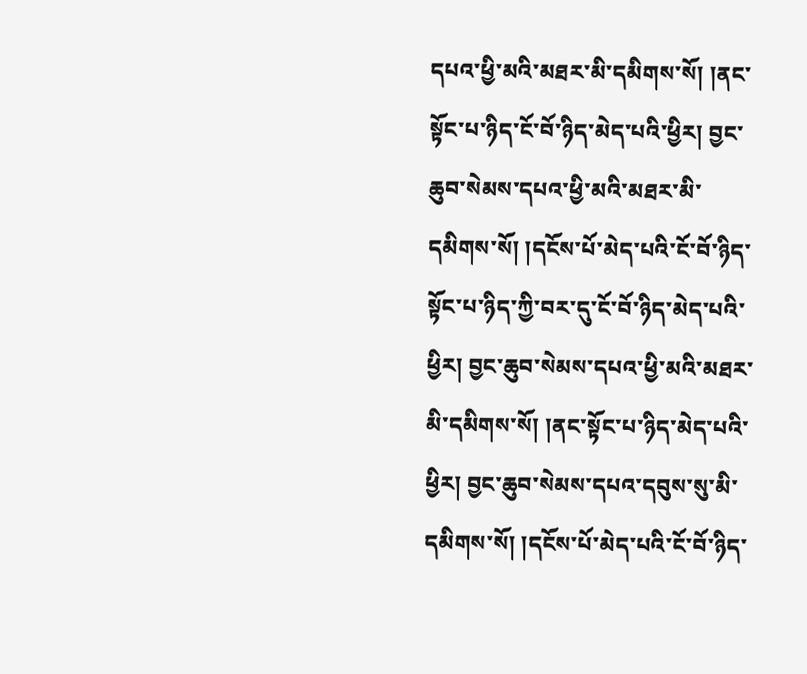དཔའ་ཕྱི་མའི་མཐར་མི་དམིགས་སོ། །ནང་སྟོང་པ་ཉིད་ངོ་བོ་ཉིད་མེད་པའི་ཕྱིར། བྱང་ཆུབ་སེམས་དཔའ་ཕྱི་མའི་མཐར་མི་དམིགས་སོ། །དངོས་པོ་མེད་པའི་ངོ་བོ་ཉིད་སྟོང་པ་ཉིད་ཀྱི་བར་དུ་ངོ་བོ་ཉིད་མེད་པའི་ཕྱིར། བྱང་ཆུབ་སེམས་དཔའ་ཕྱི་མའི་མཐར་མི་དམིགས་སོ། །ནང་སྟོང་པ་ཉིད་མེད་པའི་ཕྱིར། བྱང་ཆུབ་སེམས་དཔའ་དབུས་སུ་མི་དམིགས་སོ། །དངོས་པོ་མེད་པའི་ངོ་བོ་ཉིད་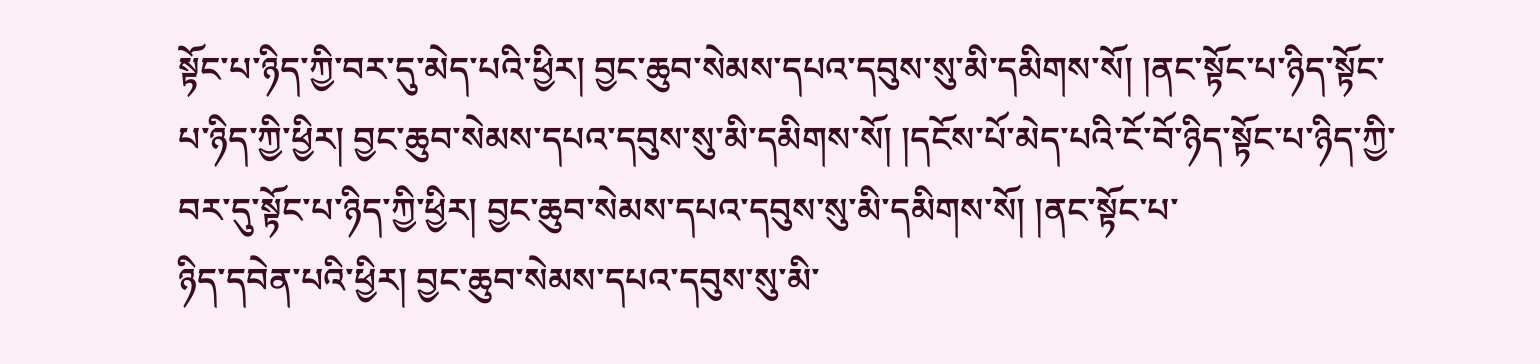སྟོང་པ་ཉིད་ཀྱི་བར་དུ་མེད་པའི་ཕྱིར། བྱང་ཆུབ་སེམས་དཔའ་དབུས་སུ་མི་དམིགས་སོ། །ནང་སྟོང་པ་ཉིད་སྟོང་པ་ཉིད་ཀྱི་ཕྱིར། བྱང་ཆུབ་སེམས་དཔའ་དབུས་སུ་མི་དམིགས་སོ། །དངོས་པོ་མེད་པའི་ངོ་བོ་ཉིད་སྟོང་པ་ཉིད་ཀྱི་བར་དུ་སྟོང་པ་ཉིད་ཀྱི་ཕྱིར། བྱང་ཆུབ་སེམས་དཔའ་དབུས་སུ་མི་དམིགས་སོ། །ནང་སྟོང་པ་
ཉིད་དབེན་པའི་ཕྱིར། བྱང་ཆུབ་སེམས་དཔའ་དབུས་སུ་མི་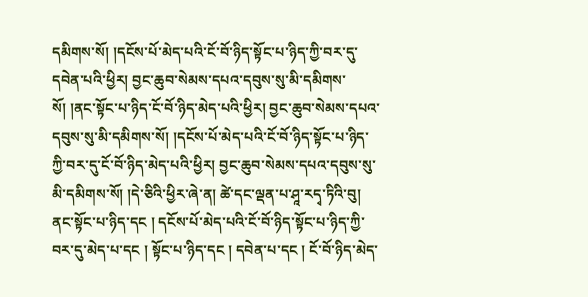དམིགས་སོ། །དངོས་པོ་མེད་པའི་ངོ་བོ་ཉིད་སྟོང་པ་ཉིད་ཀྱི་བར་དུ་དབེན་པའི་ཕྱིར། བྱང་ཆུབ་སེམས་དཔའ་དབུས་སུ་མི་དམིགས་སོ། །ནང་སྟོང་པ་ཉིད་ངོ་བོ་ཉིད་མེད་པའི་ཕྱིར། བྱང་ཆུབ་སེམས་དཔའ་དབུས་སུ་མི་དམིགས་སོ། །དངོས་པོ་མེད་པའི་ངོ་བོ་ཉིད་སྟོང་པ་ཉིད་ཀྱི་བར་དུ་ངོ་བོ་ཉིད་མེད་པའི་ཕྱིར། བྱང་ཆུབ་སེམས་དཔའ་དབུས་སུ་མི་དམིགས་སོ། །དེ་ཅིའི་ཕྱིར་ཞེ་ན། ཚེ་དང་ལྡན་པ་ཤཱ་རདྭ་ཏིའི་བུ། ནང་སྟོང་པ་ཉིད་དང ། དངོས་པོ་མེད་པའི་ངོ་བོ་ཉིད་སྟོང་པ་ཉིད་ཀྱི་བར་དུ་མེད་པ་དང ། སྟོང་པ་ཉིད་དང ། དབེན་པ་དང ། ངོ་བོ་ཉིད་མེད་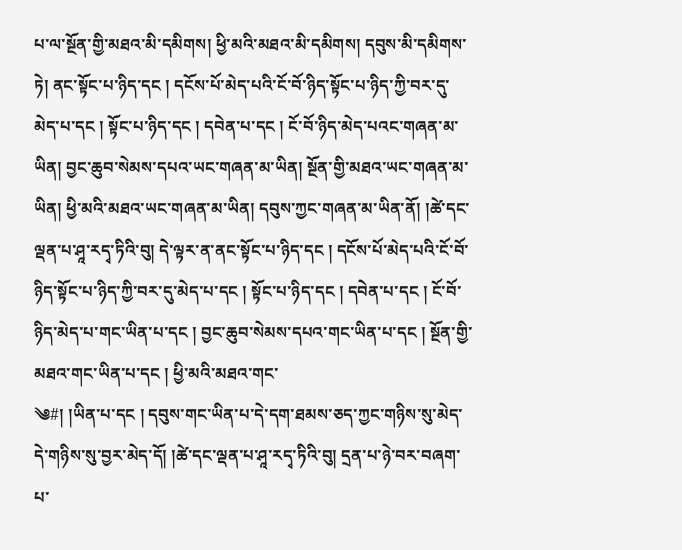པ་ལ་སྔོན་གྱི་མཐའ་མི་དམིགས། ཕྱི་མའི་མཐའ་མི་དམིགས། དབུས་མི་དམིགས་ཏེ། ནང་སྟོང་པ་ཉིད་དང ། དངོས་པོ་མེད་པའི་ངོ་བོ་ཉིད་སྟོང་པ་ཉིད་ཀྱི་བར་དུ་མེད་པ་དང ། སྟོང་པ་ཉིད་དང ། དབེན་པ་དང ། ངོ་བོ་ཉིད་མེད་པའང་གཞན་མ་ཡིན། བྱང་ཆུབ་སེམས་དཔའ་ཡང་གཞན་མ་ཡིན། སྔོན་གྱི་མཐའ་ཡང་གཞན་མ་ཡིན། ཕྱི་མའི་མཐའ་ཡང་གཞན་མ་ཡིན། དབུས་ཀྱང་གཞན་མ་ཡིན་ནོ། །ཚེ་དང་ལྡན་པ་ཤཱ་རདྭ་ཏིའི་བུ། དེ་ལྟར་ན་ནང་སྟོང་པ་ཉིད་དང ། དངོས་པོ་མེད་པའི་ངོ་བོ་ཉིད་སྟོང་པ་ཉིད་ཀྱི་བར་དུ་མེད་པ་དང ། སྟོང་པ་ཉིད་དང ། དབེན་པ་དང ། ངོ་བོ་ཉིད་མེད་པ་གང་ཡིན་པ་དང ། བྱང་ཆུབ་སེམས་དཔའ་གང་ཡིན་པ་དང ། སྔོན་གྱི་མཐའ་གང་ཡིན་པ་དང ། ཕྱི་མའི་མཐའ་གང་
༄#། །ཡིན་པ་དང ། དབུས་གང་ཡིན་པ་དེ་དག་ཐམས་ཅད་ཀྱང་གཉིས་སུ་མེད་དེ་གཉིས་སུ་བྱར་མེད་དོ། །ཚེ་དང་ལྡན་པ་ཤཱ་རདྭ་ཏིའི་བུ། དྲན་པ་ཉེ་བར་བཞག་པ་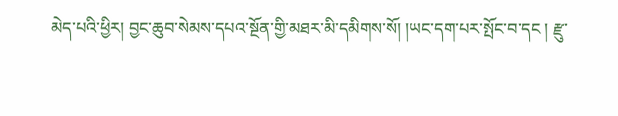མེད་པའི་ཕྱིར། བྱང་ཆུབ་སེམས་དཔའ་སྔོན་གྱི་མཐར་མི་དམིགས་སོ། །ཡང་དག་པར་སྤོང་བ་དང ། རྫུ་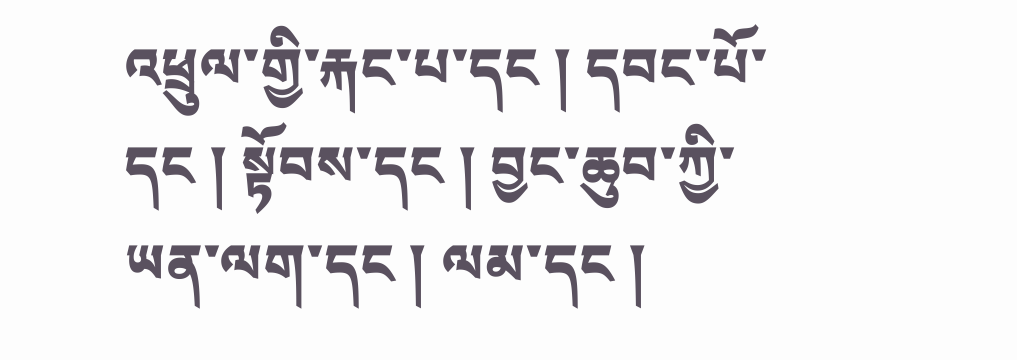འཕྲུལ་གྱི་རྐང་པ་དང ། དབང་པོ་དང ། སྟོབས་དང ། བྱང་ཆུབ་ཀྱི་ཡན་ལག་དང ། ལམ་དང །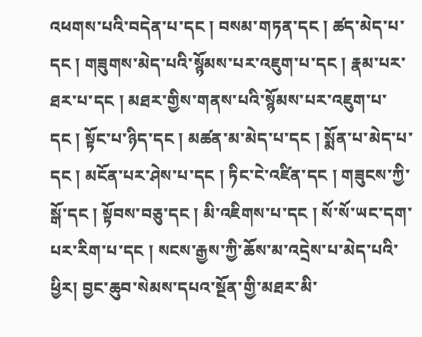འཕགས་པའི་བདེན་པ་དང ། བསམ་གཏན་དང ། ཚད་མེད་པ་དང ། གཟུགས་མེད་པའི་སྙོམས་པར་འཇུག་པ་དང ། རྣམ་པར་ཐར་པ་དང ། མཐར་གྱིས་གནས་པའི་སྙོམས་པར་འཇུག་པ་དང ། སྟོང་པ་ཉིད་དང ། མཚན་མ་མེད་པ་དང ། སྨོན་པ་མེད་པ་དང ། མངོན་པར་ཤེས་པ་དང ། ཏིང་ངེ་འཛིན་དང ། གཟུངས་ཀྱི་སྒོ་དང ། སྟོབས་བཅུ་དང ། མི་འཇིགས་པ་དང ། སོ་སོ་ཡང་དག་པར་རིག་པ་དང ། སངས་རྒྱས་ཀྱི་ཆོས་མ་འདྲེས་པ་མེད་པའི་ཕྱིར། བྱང་ཆུབ་སེམས་དཔའ་སྔོན་གྱི་མཐར་མི་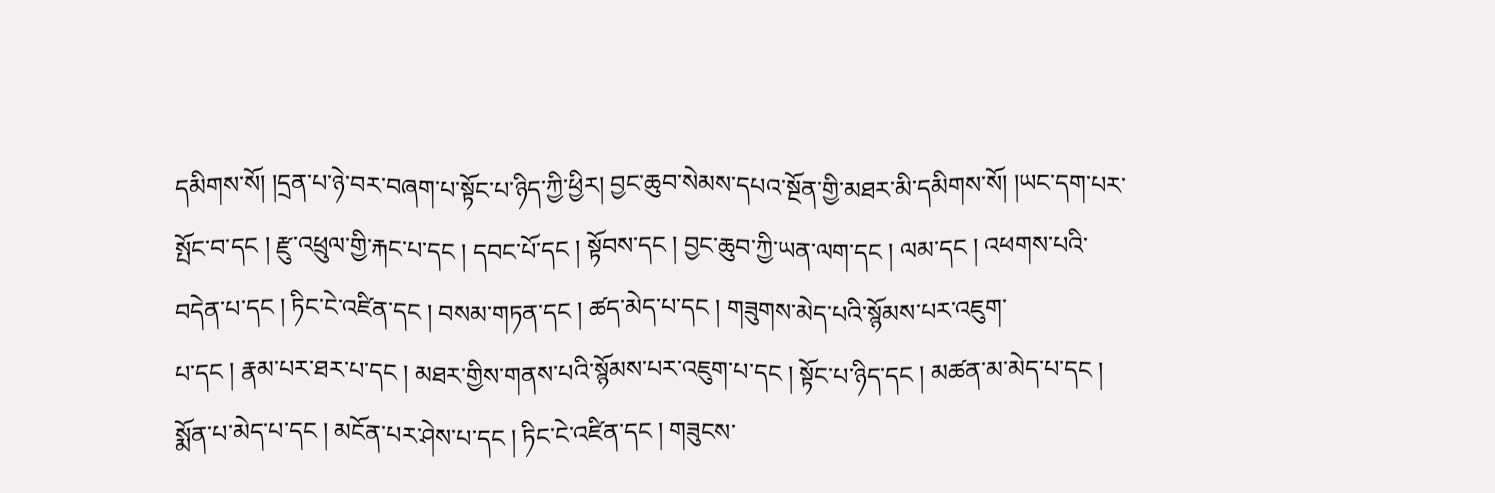དམིགས་སོ། །དྲན་པ་ཉེ་བར་བཞག་པ་སྟོང་པ་ཉིད་ཀྱི་ཕྱིར། བྱང་ཆུབ་སེམས་དཔའ་སྔོན་གྱི་མཐར་མི་དམིགས་སོ། །ཡང་དག་པར་སྤོང་བ་དང ། རྫུ་འཕྲུལ་གྱི་རྐང་པ་དང ། དབང་པོ་དང ། སྟོབས་དང ། བྱང་ཆུབ་ཀྱི་ཡན་ལག་དང ། ལམ་དང ། འཕགས་པའི་བདེན་པ་དང ། ཏིང་ངེ་འཛིན་དང ། བསམ་གཏན་དང ། ཚད་མེད་པ་དང ། གཟུགས་མེད་པའི་སྙོམས་པར་འཇུག་
པ་དང ། རྣམ་པར་ཐར་པ་དང ། མཐར་གྱིས་གནས་པའི་སྙོམས་པར་འཇུག་པ་དང ། སྟོང་པ་ཉིད་དང ། མཚན་མ་མེད་པ་དང ། སྨོན་པ་མེད་པ་དང ། མངོན་པར་ཤེས་པ་དང ། ཏིང་ངེ་འཛིན་དང ། གཟུངས་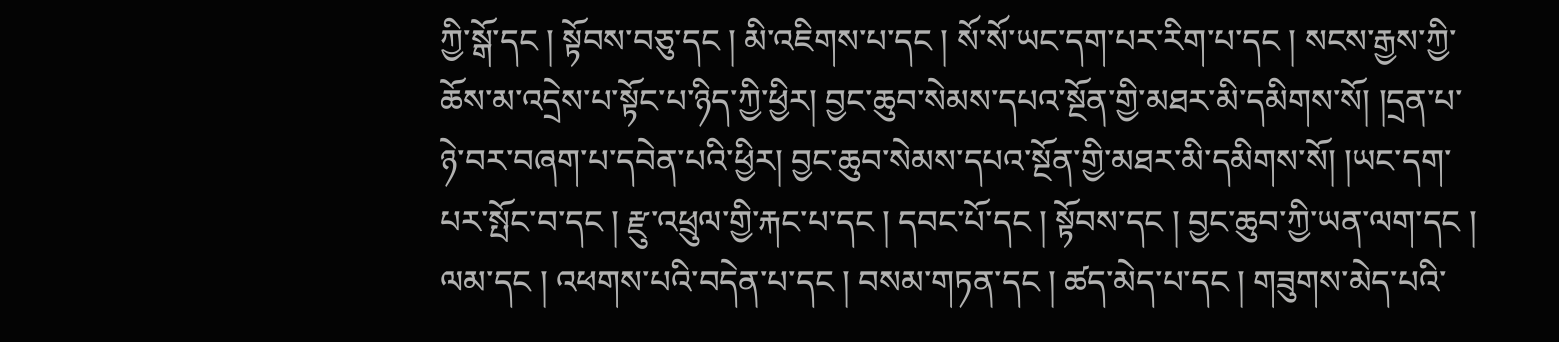ཀྱི་སྒོ་དང ། སྟོབས་བཅུ་དང ། མི་འཇིགས་པ་དང ། སོ་སོ་ཡང་དག་པར་རིག་པ་དང ། སངས་རྒྱས་ཀྱི་ཆོས་མ་འདྲེས་པ་སྟོང་པ་ཉིད་ཀྱི་ཕྱིར། བྱང་ཆུབ་སེམས་དཔའ་སྔོན་གྱི་མཐར་མི་དམིགས་སོ། །དྲན་པ་ཉེ་བར་བཞག་པ་དབེན་པའི་ཕྱིར། བྱང་ཆུབ་སེམས་དཔའ་སྔོན་གྱི་མཐར་མི་དམིགས་སོ། །ཡང་དག་པར་སྤོང་བ་དང ། རྫུ་འཕྲུལ་གྱི་རྐང་པ་དང ། དབང་པོ་དང ། སྟོབས་དང ། བྱང་ཆུབ་ཀྱི་ཡན་ལག་དང ། ལམ་དང ། འཕགས་པའི་བདེན་པ་དང ། བསམ་གཏན་དང ། ཚད་མེད་པ་དང ། གཟུགས་མེད་པའི་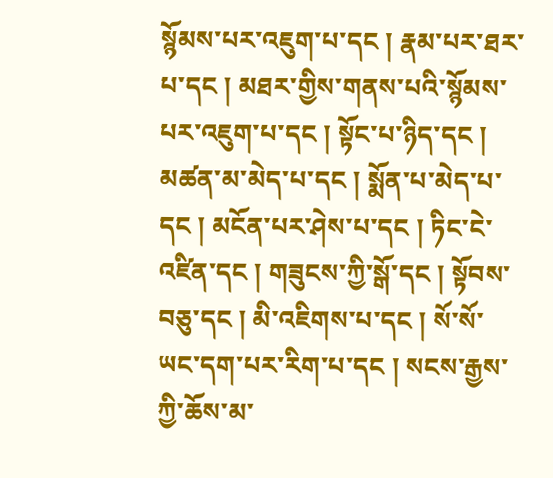སྙོམས་པར་འཇུག་པ་དང ། རྣམ་པར་ཐར་པ་དང ། མཐར་གྱིས་གནས་པའི་སྙོམས་པར་འཇུག་པ་དང ། སྟོང་པ་ཉིད་དང ། མཚན་མ་མེད་པ་དང ། སྨོན་པ་མེད་པ་དང ། མངོན་པར་ཤེས་པ་དང ། ཏིང་ངེ་འཛིན་དང ། གཟུངས་ཀྱི་སྒོ་དང ། སྟོབས་བཅུ་དང ། མི་འཇིགས་པ་དང ། སོ་སོ་ཡང་དག་པར་རིག་པ་དང ། སངས་རྒྱས་ཀྱི་ཆོས་མ་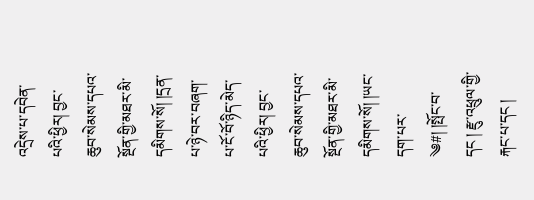འདྲེས་པ་དབེན་པའི་ཕྱིར། བྱང་ཆུབ་སེམས་དཔའ་སྔོན་གྱི་མཐར་མི་དམིགས་སོ། །དྲན་པ་ཉེ་བར་བཞག་པ་ངོ་བོ་ཉིད་མེད་པའི་ཕྱིར། བྱང་ཆུབ་སེམས་དཔའ་སྔོན་གྱི་མཐར་མི་དམིགས་སོ། །ཡང་དག་པར་
༄#། །སྤོང་བ་དང ། རྫུ་འཕྲུལ་གྱི་རྐང་པ་དང །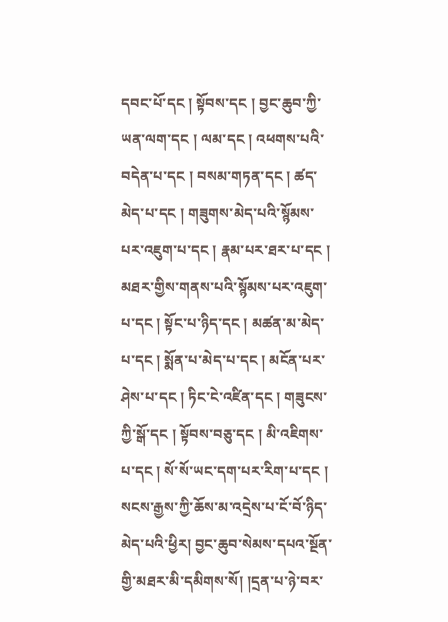དབང་པོ་དང ། སྟོབས་དང ། བྱང་ཆུབ་ཀྱི་ཡན་ལག་དང ། ལམ་དང ། འཕགས་པའི་བདེན་པ་དང ། བསམ་གཏན་དང ། ཚད་མེད་པ་དང ། གཟུགས་མེད་པའི་སྙོམས་པར་འཇུག་པ་དང ། རྣམ་པར་ཐར་པ་དང ། མཐར་གྱིས་གནས་པའི་སྙོམས་པར་འཇུག་པ་དང ། སྟོང་པ་ཉིད་དང ། མཚན་མ་མེད་པ་དང ། སྨོན་པ་མེད་པ་དང ། མངོན་པར་ཤེས་པ་དང ། ཏིང་ངེ་འཛིན་དང ། གཟུངས་ཀྱི་སྒོ་དང ། སྟོབས་བཅུ་དང ། མི་འཇིགས་པ་དང ། སོ་སོ་ཡང་དག་པར་རིག་པ་དང ། སངས་རྒྱས་ཀྱི་ཆོས་མ་འདྲེས་པ་ངོ་བོ་ཉིད་མེད་པའི་ཕྱིར། བྱང་ཆུབ་སེམས་དཔའ་སྔོན་གྱི་མཐར་མི་དམིགས་སོ། །དྲན་པ་ཉེ་བར་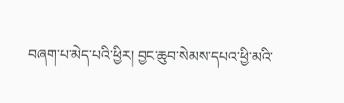བཞག་པ་མེད་པའི་ཕྱིར། བྱང་ཆུབ་སེམས་དཔའ་ཕྱི་མའི་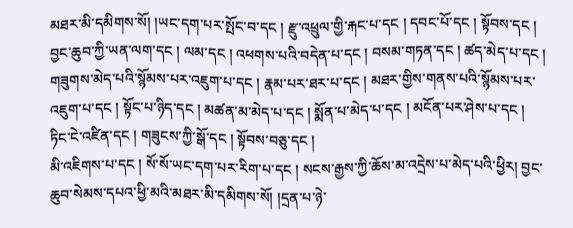མཐར་མི་དམིགས་སོ། །ཡང་དག་པར་སྤོང་བ་དང ། རྫུ་འཕྲུལ་གྱི་རྐང་པ་དང ། དབང་པོ་དང ། སྟོབས་དང ། བྱང་ཆུབ་ཀྱི་ཡན་ལག་དང ། ལམ་དང ། འཕགས་པའི་བདེན་པ་དང ། བསམ་གཏན་དང ། ཚད་མེད་པ་དང ། གཟུགས་མེད་པའི་སྙོམས་པར་འཇུག་པ་དང ། རྣམ་པར་ཐར་པ་དང ། མཐར་གྱིས་གནས་པའི་སྙོམས་པར་འཇུག་པ་དང ། སྟོང་པ་ཉིད་དང ། མཚན་མ་མེད་པ་དང ། སྨོན་པ་མེད་པ་དང ། མངོན་པར་ཤེས་པ་དང ། ཏིང་ངེ་འཛིན་དང ། གཟུངས་ཀྱི་སྒོ་དང ། སྟོབས་བཅུ་དང །
མི་འཇིགས་པ་དང ། སོ་སོ་ཡང་དག་པར་རིག་པ་དང ། སངས་རྒྱས་ཀྱི་ཆོས་མ་འདྲེས་པ་མེད་པའི་ཕྱིར། བྱང་ཆུབ་སེམས་དཔའ་ཕྱི་མའི་མཐར་མི་དམིགས་སོ། །དྲན་པ་ཉེ་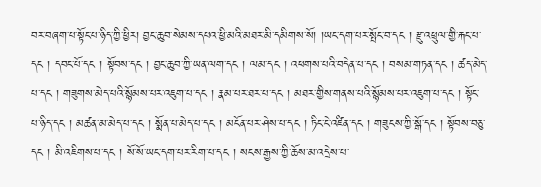བར་བཞག་པ་སྟོང་པ་ཉིད་ཀྱི་ཕྱིར། བྱང་ཆུབ་སེམས་དཔའ་ཕྱི་མའི་མཐར་མི་དམིགས་སོ། །ཡང་དག་པར་སྤོང་བ་དང ། རྫུ་འཕྲུལ་གྱི་རྐང་པ་དང ། དབང་པོ་དང ། སྟོབས་དང ། བྱང་ཆུབ་ཀྱི་ཡན་ལག་དང ། ལམ་དང ། འཕགས་པའི་བདེན་པ་དང ། བསམ་གཏན་དང ། ཚད་མེད་པ་དང ། གཟུགས་མེད་པའི་སྙོམས་པར་འཇུག་པ་དང ། རྣམ་པར་ཐར་པ་དང ། མཐར་གྱིས་གནས་པའི་སྙོམས་པར་འཇུག་པ་དང ། སྟོང་པ་ཉིད་དང ། མཚན་མ་མེད་པ་དང ། སྨོན་པ་མེད་པ་དང ། མངོན་པར་ཤེས་པ་དང ། ཏིང་ངེ་འཛིན་དང ། གཟུངས་ཀྱི་སྒོ་དང ། སྟོབས་བཅུ་དང ། མི་འཇིགས་པ་དང ། སོ་སོ་ཡང་དག་པར་རིག་པ་དང ། སངས་རྒྱས་ཀྱི་ཆོས་མ་འདྲེས་པ་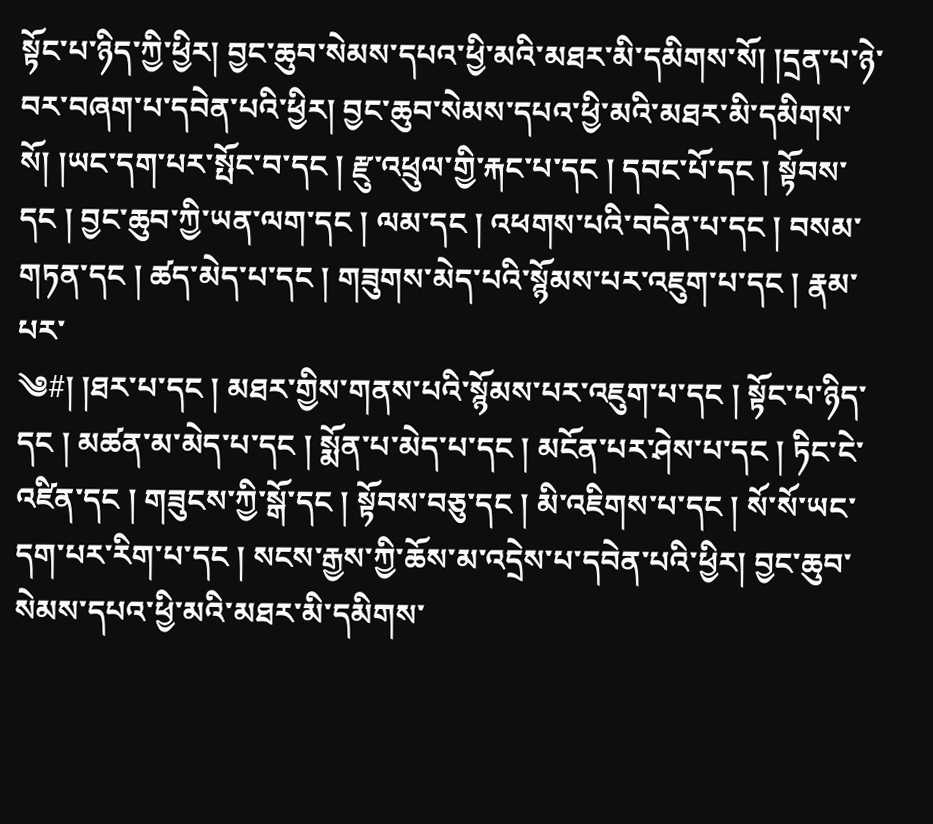སྟོང་པ་ཉིད་ཀྱི་ཕྱིར། བྱང་ཆུབ་སེམས་དཔའ་ཕྱི་མའི་མཐར་མི་དམིགས་སོ། །དྲན་པ་ཉེ་བར་བཞག་པ་དབེན་པའི་ཕྱིར། བྱང་ཆུབ་སེམས་དཔའ་ཕྱི་མའི་མཐར་མི་དམིགས་སོ། །ཡང་དག་པར་སྤོང་བ་དང ། རྫུ་འཕྲུལ་གྱི་རྐང་པ་དང ། དབང་པོ་དང ། སྟོབས་དང ། བྱང་ཆུབ་ཀྱི་ཡན་ལག་དང ། ལམ་དང ། འཕགས་པའི་བདེན་པ་དང ། བསམ་གཏན་དང ། ཚད་མེད་པ་དང ། གཟུགས་མེད་པའི་སྙོམས་པར་འཇུག་པ་དང ། རྣམ་པར་
༄#། །ཐར་པ་དང ། མཐར་གྱིས་གནས་པའི་སྙོམས་པར་འཇུག་པ་དང ། སྟོང་པ་ཉིད་དང ། མཚན་མ་མེད་པ་དང ། སྨོན་པ་མེད་པ་དང ། མངོན་པར་ཤེས་པ་དང ། ཏིང་ངེ་འཛིན་དང ། གཟུངས་ཀྱི་སྒོ་དང ། སྟོབས་བཅུ་དང ། མི་འཇིགས་པ་དང ། སོ་སོ་ཡང་དག་པར་རིག་པ་དང ། སངས་རྒྱས་ཀྱི་ཆོས་མ་འདྲེས་པ་དབེན་པའི་ཕྱིར། བྱང་ཆུབ་སེམས་དཔའ་ཕྱི་མའི་མཐར་མི་དམིགས་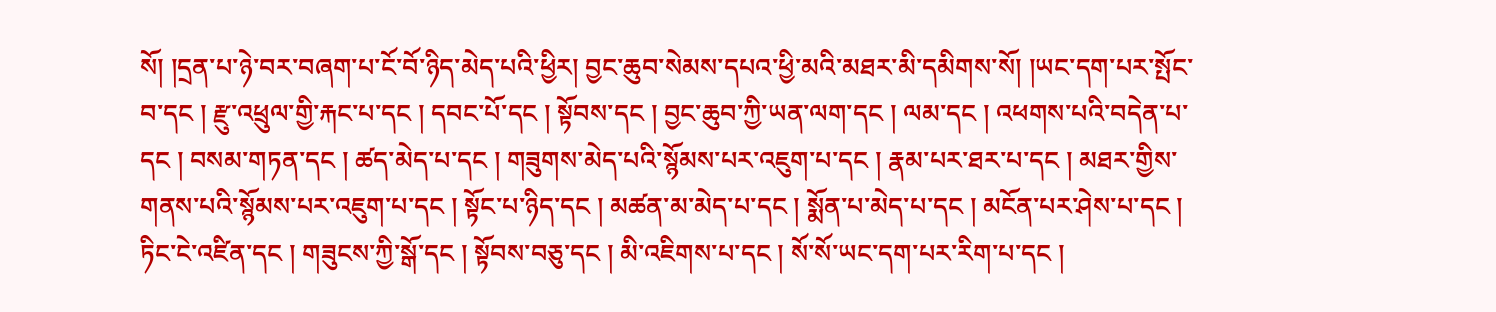སོ། །དྲན་པ་ཉེ་བར་བཞག་པ་ངོ་བོ་ཉིད་མེད་པའི་ཕྱིར། བྱང་ཆུབ་སེམས་དཔའ་ཕྱི་མའི་མཐར་མི་དམིགས་སོ། །ཡང་དག་པར་སྤོང་བ་དང ། རྫུ་འཕྲུལ་གྱི་རྐང་པ་དང ། དབང་པོ་དང ། སྟོབས་དང ། བྱང་ཆུབ་ཀྱི་ཡན་ལག་དང ། ལམ་དང ། འཕགས་པའི་བདེན་པ་དང ། བསམ་གཏན་དང ། ཚད་མེད་པ་དང ། གཟུགས་མེད་པའི་སྙོམས་པར་འཇུག་པ་དང ། རྣམ་པར་ཐར་པ་དང ། མཐར་གྱིས་གནས་པའི་སྙོམས་པར་འཇུག་པ་དང ། སྟོང་པ་ཉིད་དང ། མཚན་མ་མེད་པ་དང ། སྨོན་པ་མེད་པ་དང ། མངོན་པར་ཤེས་པ་དང ། ཏིང་ངེ་འཛིན་དང ། གཟུངས་ཀྱི་སྒོ་དང ། སྟོབས་བཅུ་དང ། མི་འཇིགས་པ་དང ། སོ་སོ་ཡང་དག་པར་རིག་པ་དང །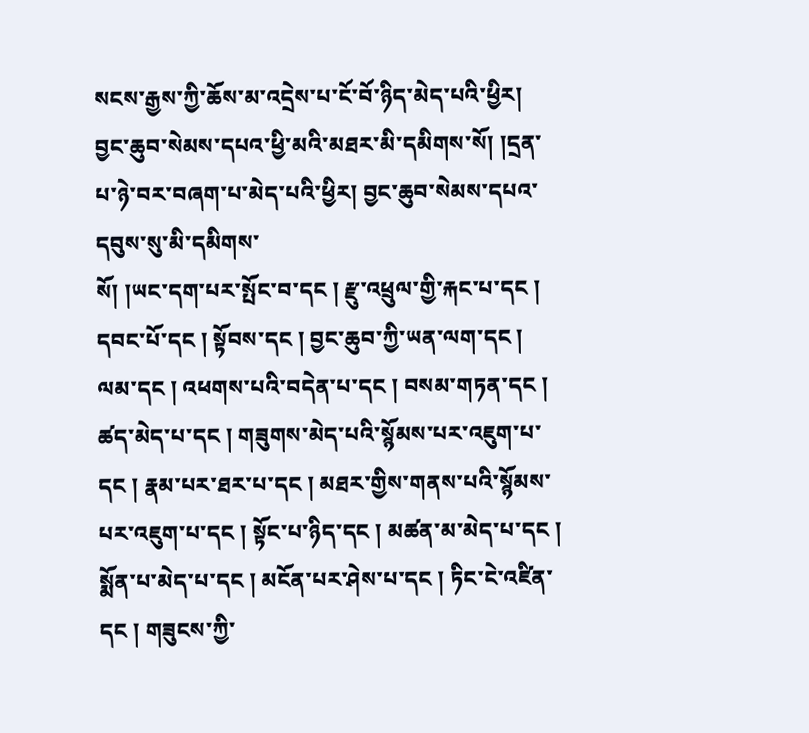སངས་རྒྱས་ཀྱི་ཆོས་མ་འདྲེས་པ་ངོ་བོ་ཉིད་མེད་པའི་ཕྱིར། བྱང་ཆུབ་སེམས་དཔའ་ཕྱི་མའི་མཐར་མི་དམིགས་སོ། །དྲན་པ་ཉེ་བར་བཞག་པ་མེད་པའི་ཕྱིར། བྱང་ཆུབ་སེམས་དཔའ་དབུས་སུ་མི་དམིགས་
སོ། །ཡང་དག་པར་སྤོང་བ་དང ། རྫུ་འཕྲུལ་གྱི་རྐང་པ་དང ། དབང་པོ་དང ། སྟོབས་དང ། བྱང་ཆུབ་ཀྱི་ཡན་ལག་དང ། ལམ་དང ། འཕགས་པའི་བདེན་པ་དང ། བསམ་གཏན་དང ། ཚད་མེད་པ་དང ། གཟུགས་མེད་པའི་སྙོམས་པར་འཇུག་པ་དང ། རྣམ་པར་ཐར་པ་དང ། མཐར་གྱིས་གནས་པའི་སྙོམས་པར་འཇུག་པ་དང ། སྟོང་པ་ཉིད་དང ། མཚན་མ་མེད་པ་དང ། སྨོན་པ་མེད་པ་དང ། མངོན་པར་ཤེས་པ་དང ། ཏིང་ངེ་འཛིན་དང ། གཟུངས་ཀྱི་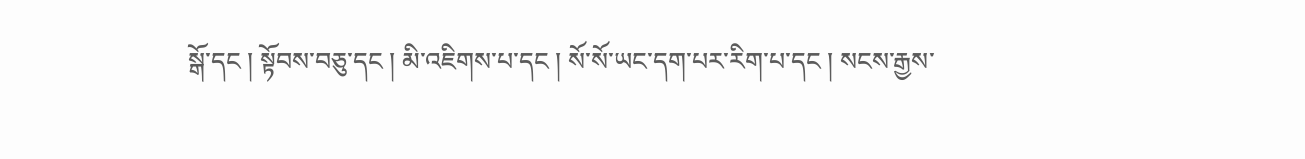སྒོ་དང ། སྟོབས་བཅུ་དང ། མི་འཇིགས་པ་དང ། སོ་སོ་ཡང་དག་པར་རིག་པ་དང ། སངས་རྒྱས་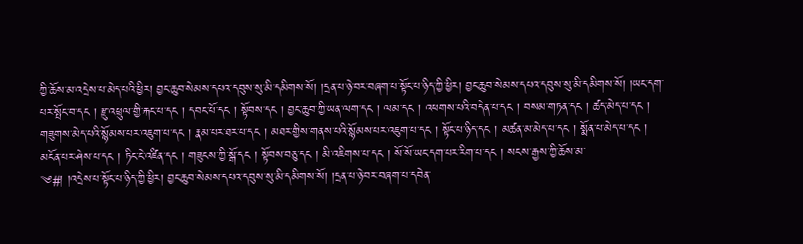ཀྱི་ཆོས་མ་འདྲེས་པ་མེད་པའི་ཕྱིར། བྱང་ཆུབ་སེམས་དཔའ་དབུས་སུ་མི་དམིགས་སོ། །དྲན་པ་ཉེ་བར་བཞག་པ་སྟོང་པ་ཉིད་ཀྱི་ཕྱིར། བྱང་ཆུབ་སེམས་དཔའ་དབུས་སུ་མི་དམིགས་སོ། །ཡང་དག་པར་སྤོང་བ་དང ། རྫུ་འཕྲུལ་གྱི་རྐང་པ་དང ། དབང་པོ་དང ། སྟོབས་དང ། བྱང་ཆུབ་ཀྱི་ཡན་ལག་དང ། ལམ་དང ། འཕགས་པའི་བདེན་པ་དང ། བསམ་གཏན་དང ། ཚད་མེད་པ་དང ། གཟུགས་མེད་པའི་སྙོམས་པར་འཇུག་པ་དང ། རྣམ་པར་ཐར་པ་དང ། མཐར་གྱིས་གནས་པའི་སྙོམས་པར་འཇུག་པ་དང ། སྟོང་པ་ཉིད་དང ། མཚན་མ་མེད་པ་དང ། སྨོན་པ་མེད་པ་དང ། མངོན་པར་ཤེས་པ་དང ། ཏིང་ངེ་འཛིན་དང ། གཟུངས་ཀྱི་སྒོ་དང ། སྟོབས་བཅུ་དང ། མི་འཇིགས་པ་དང ། སོ་སོ་ཡང་དག་པར་རིག་པ་དང ། སངས་རྒྱས་ཀྱི་ཆོས་མ་
༄#། །འདྲེས་པ་སྟོང་པ་ཉིད་ཀྱི་ཕྱིར། བྱང་ཆུབ་སེམས་དཔའ་དབུས་སུ་མི་དམིགས་སོ། །དྲན་པ་ཉེ་བར་བཞག་པ་དབེན་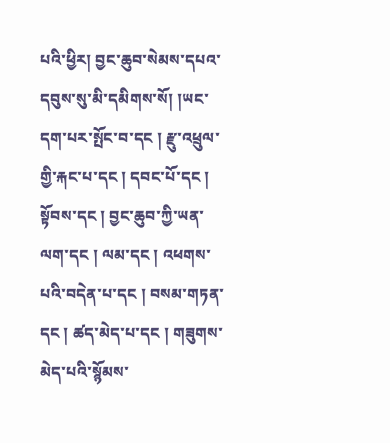པའི་ཕྱིར། བྱང་ཆུབ་སེམས་དཔའ་དབུས་སུ་མི་དམིགས་སོ། །ཡང་དག་པར་སྤོང་བ་དང ། རྫུ་འཕྲུལ་གྱི་རྐང་པ་དང ། དབང་པོ་དང ། སྟོབས་དང ། བྱང་ཆུབ་ཀྱི་ཡན་ལག་དང ། ལམ་དང ། འཕགས་པའི་བདེན་པ་དང ། བསམ་གཏན་དང ། ཚད་མེད་པ་དང ། གཟུགས་མེད་པའི་སྙོམས་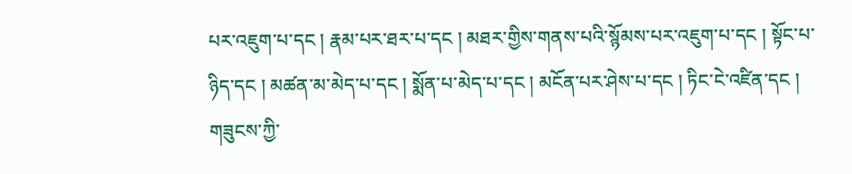པར་འཇུག་པ་དང ། རྣམ་པར་ཐར་པ་དང ། མཐར་གྱིས་གནས་པའི་སྙོམས་པར་འཇུག་པ་དང ། སྟོང་པ་ཉིད་དང ། མཚན་མ་མེད་པ་དང ། སྨོན་པ་མེད་པ་དང ། མངོན་པར་ཤེས་པ་དང ། ཏིང་ངེ་འཛིན་དང ། གཟུངས་ཀྱི་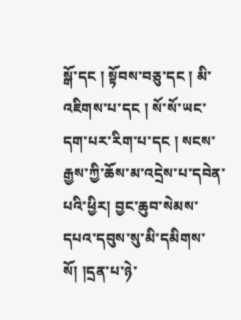སྒོ་དང ། སྟོབས་བཅུ་དང ། མི་འཇིགས་པ་དང ། སོ་སོ་ཡང་དག་པར་རིག་པ་དང ། སངས་རྒྱས་ཀྱི་ཆོས་མ་འདྲེས་པ་དབེན་པའི་ཕྱིར། བྱང་ཆུབ་སེམས་དཔའ་དབུས་སུ་མི་དམིགས་སོ། །དྲན་པ་ཉེ་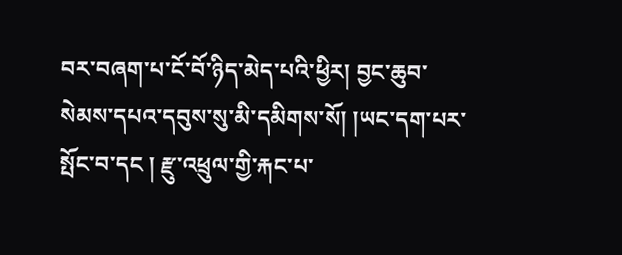བར་བཞག་པ་ངོ་བོ་ཉིད་མེད་པའི་ཕྱིར། བྱང་ཆུབ་སེམས་དཔའ་དབུས་སུ་མི་དམིགས་སོ། །ཡང་དག་པར་སྤོང་བ་དང ། རྫུ་འཕྲུལ་གྱི་རྐང་པ་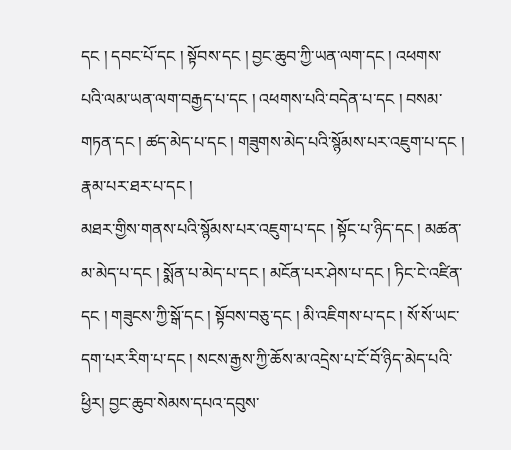དང ། དབང་པོ་དང ། སྟོབས་དང ། བྱང་ཆུབ་ཀྱི་ཡན་ལག་དང ། འཕགས་པའི་ལམ་ཡན་ལག་བརྒྱད་པ་དང ། འཕགས་པའི་བདེན་པ་དང ། བསམ་གཏན་དང ། ཚད་མེད་པ་དང ། གཟུགས་མེད་པའི་སྙོམས་པར་འཇུག་པ་དང ། རྣམ་པར་ཐར་པ་དང །
མཐར་གྱིས་གནས་པའི་སྙོམས་པར་འཇུག་པ་དང ། སྟོང་པ་ཉིད་དང ། མཚན་མ་མེད་པ་དང ། སྨོན་པ་མེད་པ་དང ། མངོན་པར་ཤེས་པ་དང ། ཏིང་ངེ་འཛིན་དང ། གཟུངས་ཀྱི་སྒོ་དང ། སྟོབས་བཅུ་དང ། མི་འཇིགས་པ་དང ། སོ་སོ་ཡང་དག་པར་རིག་པ་དང ། སངས་རྒྱས་ཀྱི་ཆོས་མ་འདྲེས་པ་ངོ་བོ་ཉིད་མེད་པའི་ཕྱིར། བྱང་ཆུབ་སེམས་དཔའ་དབུས་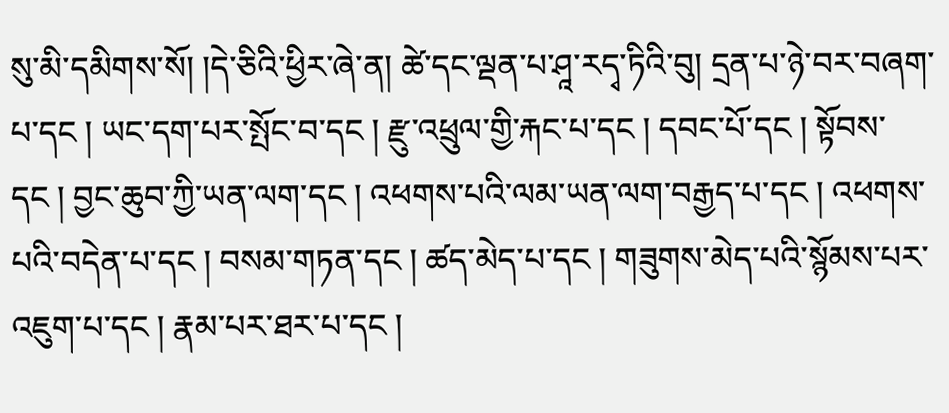སུ་མི་དམིགས་སོ། །དེ་ཅིའི་ཕྱིར་ཞེ་ན། ཚེ་དང་ལྡན་པ་ཤཱ་རདྭ་ཏིའི་བུ། དྲན་པ་ཉེ་བར་བཞག་པ་དང ། ཡང་དག་པར་སྤོང་བ་དང ། རྫུ་འཕྲུལ་གྱི་རྐང་པ་དང ། དབང་པོ་དང ། སྟོབས་དང ། བྱང་ཆུབ་ཀྱི་ཡན་ལག་དང ། འཕགས་པའི་ལམ་ཡན་ལག་བརྒྱད་པ་དང ། འཕགས་པའི་བདེན་པ་དང ། བསམ་གཏན་དང ། ཚད་མེད་པ་དང ། གཟུགས་མེད་པའི་སྙོམས་པར་འཇུག་པ་དང ། རྣམ་པར་ཐར་པ་དང །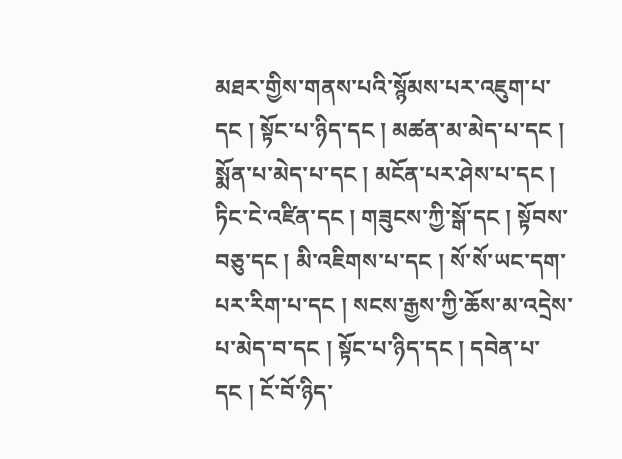མཐར་གྱིས་གནས་པའི་སྙོམས་པར་འཇུག་པ་དང ། སྟོང་པ་ཉིད་དང ། མཚན་མ་མེད་པ་དང ། སྨོན་པ་མེད་པ་དང ། མངོན་པར་ཤེས་པ་དང ། ཏིང་ངེ་འཛིན་དང ། གཟུངས་ཀྱི་སྒོ་དང ། སྟོབས་བཅུ་དང ། མི་འཇིགས་པ་དང ། སོ་སོ་ཡང་དག་པར་རིག་པ་དང ། སངས་རྒྱས་ཀྱི་ཆོས་མ་འདྲེས་པ་མེད་བ་དང ། སྟོང་པ་ཉིད་དང ། དབེན་པ་དང ། ངོ་བོ་ཉིད་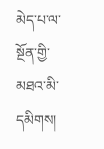མེད་པ་ལ་སྔོན་གྱི་མཐའ་མི་དམིགས།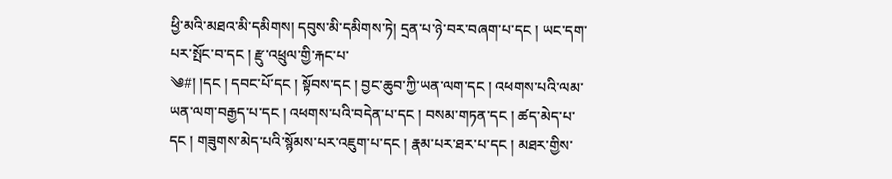ཕྱི་མའི་མཐའ་མི་དམིགས། དབུས་མི་དམིགས་ཏེ། དྲན་པ་ཉེ་བར་བཞག་པ་དང ། ཡང་དག་པར་སྤོང་བ་དང ། རྫུ་འཕྲུལ་གྱི་རྐང་པ་
༄#། །དང ། དབང་པོ་དང ། སྟོབས་དང ། བྱང་ཆུབ་ཀྱི་ཡན་ལག་དང ། འཕགས་པའི་ལམ་ཡན་ལག་བརྒྱད་པ་དང ། འཕགས་པའི་བདེན་པ་དང ། བསམ་གཏན་དང ། ཚད་མེད་པ་དང ། གཟུགས་མེད་པའི་སྙོམས་པར་འཇུག་པ་དང ། རྣམ་པར་ཐར་པ་དང ། མཐར་གྱིས་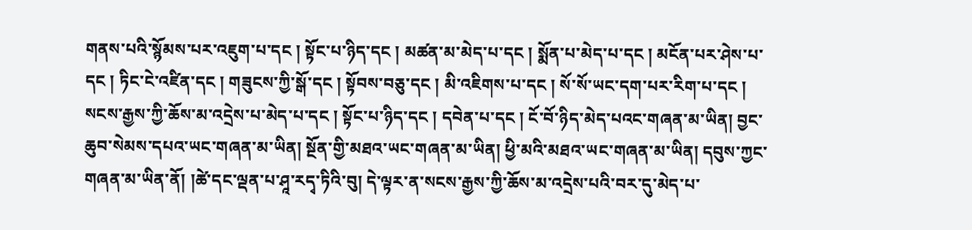གནས་པའི་སྙོམས་པར་འཇུག་པ་དང ། སྟོང་པ་ཉིད་དང ། མཚན་མ་མེད་པ་དང ། སྨོན་པ་མེད་པ་དང ། མངོན་པར་ཤེས་པ་དང ། ཏིང་ངེ་འཛིན་དང ། གཟུངས་ཀྱི་སྒོ་དང ། སྟོབས་བཅུ་དང ། མི་འཇིགས་པ་དང ། སོ་སོ་ཡང་དག་པར་རིག་པ་དང ། སངས་རྒྱས་ཀྱི་ཆོས་མ་འདྲེས་པ་མེད་པ་དང ། སྟོང་པ་ཉིད་དང ། དབེན་པ་དང ། ངོ་བོ་ཉིད་མེད་པའང་གཞན་མ་ཡིན། བྱང་ཆུབ་སེམས་དཔའ་ཡང་གཞན་མ་ཡིན། སྔོན་གྱི་མཐའ་ཡང་གཞན་མ་ཡིན། ཕྱི་མའི་མཐའ་ཡང་གཞན་མ་ཡིན། དབུས་ཀྱང་གཞན་མ་ཡིན་ནོ། །ཚེ་དང་ལྡན་པ་ཤཱ་རདྭ་ཏིའི་བུ། དེ་ལྟར་ན་སངས་རྒྱས་ཀྱི་ཆོས་མ་འདྲེས་པའི་བར་དུ་མེད་པ་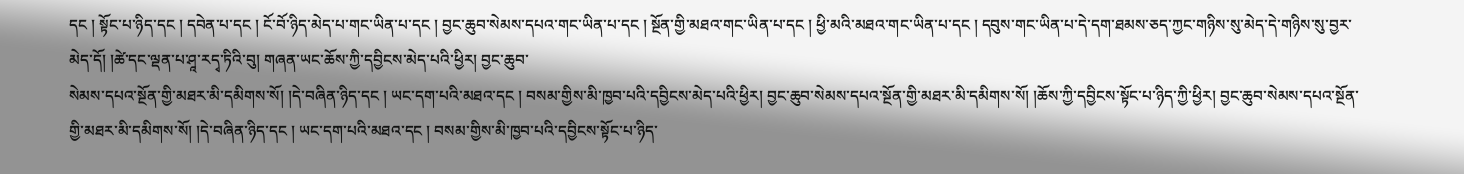དང ། སྟོང་པ་ཉིད་དང ། དབེན་པ་དང ། ངོ་བོ་ཉིད་མེད་པ་གང་ཡིན་པ་དང ། བྱང་ཆུབ་སེམས་དཔའ་གང་ཡིན་པ་དང ། སྔོན་གྱི་མཐའ་གང་ཡིན་པ་དང ། ཕྱི་མའི་མཐའ་གང་ཡིན་པ་དང ། དབུས་གང་ཡིན་པ་དེ་དག་ཐམས་ཅད་ཀྱང་གཉིས་སུ་མེད་དེ་གཉིས་སུ་བྱར་མེད་དོ། །ཚེ་དང་ལྡན་པ་ཤཱ་རདྭ་ཏིའི་བུ། གཞན་ཡང་ཆོས་ཀྱི་དབྱིངས་མེད་པའི་ཕྱིར། བྱང་ཆུབ་
སེམས་དཔའ་སྔོན་གྱི་མཐར་མི་དམིགས་སོ། །དེ་བཞིན་ཉིད་དང ། ཡང་དག་པའི་མཐའ་དང ། བསམ་གྱིས་མི་ཁྱབ་པའི་དབྱིངས་མེད་པའི་ཕྱིར། བྱང་ཆུབ་སེམས་དཔའ་སྔོན་གྱི་མཐར་མི་དམིགས་སོ། །ཆོས་ཀྱི་དབྱིངས་སྟོང་པ་ཉིད་ཀྱི་ཕྱིར། བྱང་ཆུབ་སེམས་དཔའ་སྔོན་གྱི་མཐར་མི་དམིགས་སོ། །དེ་བཞིན་ཉིད་དང ། ཡང་དག་པའི་མཐའ་དང ། བསམ་གྱིས་མི་ཁྱབ་པའི་དབྱིངས་སྟོང་པ་ཉིད་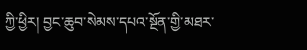ཀྱི་ཕྱིར། བྱང་ཆུབ་སེམས་དཔའ་སྔོན་གྱི་མཐར་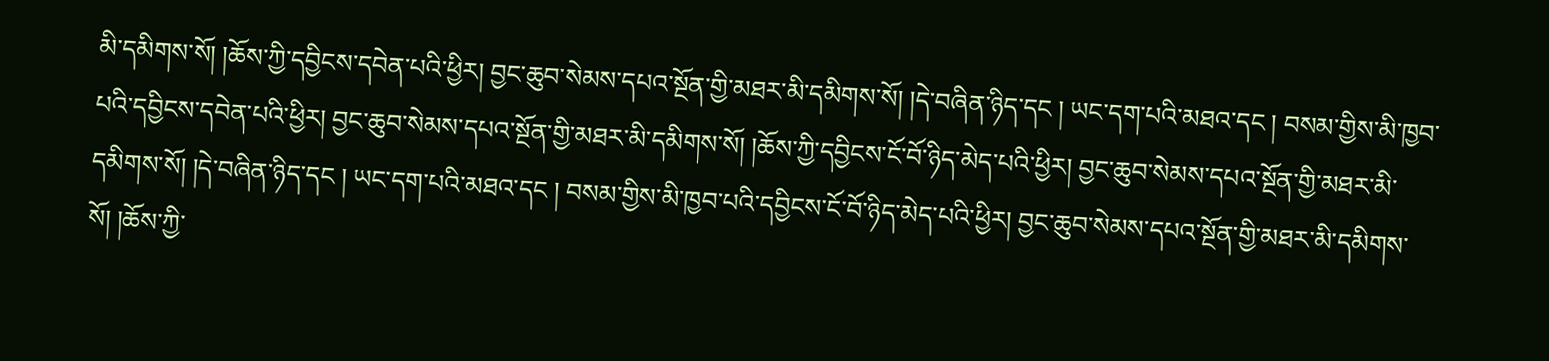མི་དམིགས་སོ། །ཆོས་ཀྱི་དབྱིངས་དབེན་པའི་ཕྱིར། བྱང་ཆུབ་སེམས་དཔའ་སྔོན་གྱི་མཐར་མི་དམིགས་སོ། །དེ་བཞིན་ཉིད་དང ། ཡང་དག་པའི་མཐའ་དང ། བསམ་གྱིས་མི་ཁྱབ་པའི་དབྱིངས་དབེན་པའི་ཕྱིར། བྱང་ཆུབ་སེམས་དཔའ་སྔོན་གྱི་མཐར་མི་དམིགས་སོ། །ཆོས་ཀྱི་དབྱིངས་ངོ་བོ་ཉིད་མེད་པའི་ཕྱིར། བྱང་ཆུབ་སེམས་དཔའ་སྔོན་གྱི་མཐར་མི་དམིགས་སོ། །དེ་བཞིན་ཉིད་དང ། ཡང་དག་པའི་མཐའ་དང ། བསམ་གྱིས་མི་ཁྱབ་པའི་དབྱིངས་ངོ་བོ་ཉིད་མེད་པའི་ཕྱིར། བྱང་ཆུབ་སེམས་དཔའ་སྔོན་གྱི་མཐར་མི་དམིགས་སོ། །ཆོས་ཀྱི་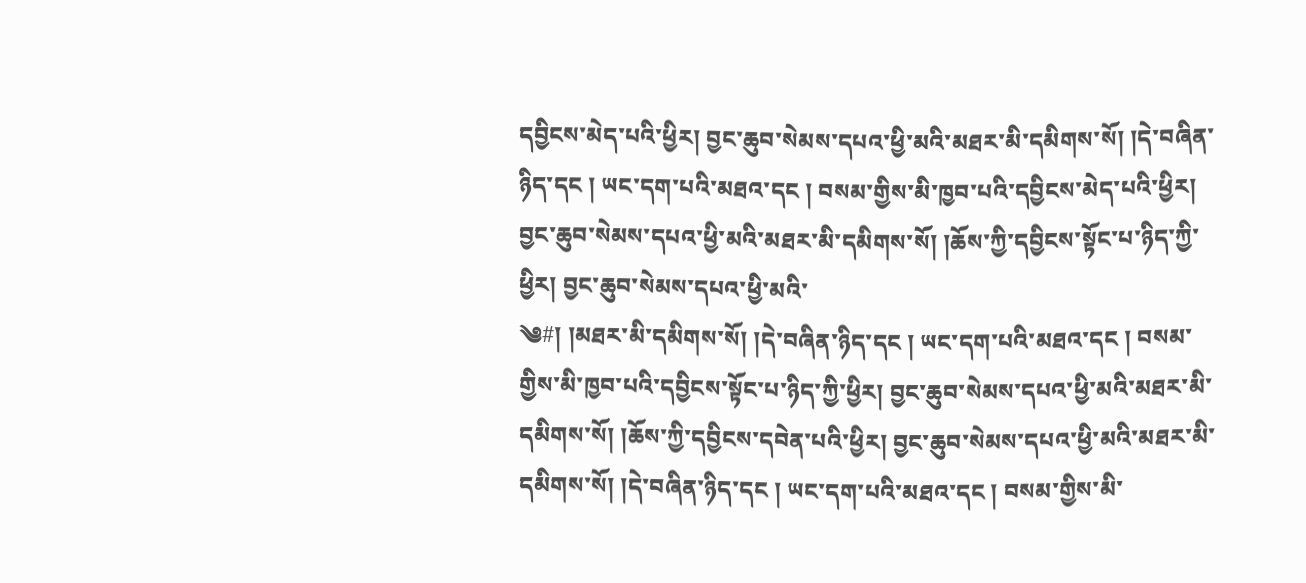དབྱིངས་མེད་པའི་ཕྱིར། བྱང་ཆུབ་སེམས་དཔའ་ཕྱི་མའི་མཐར་མི་དམིགས་སོ། །དེ་བཞིན་ཉིད་དང ། ཡང་དག་པའི་མཐའ་དང ། བསམ་གྱིས་མི་ཁྱབ་པའི་དབྱིངས་མེད་པའི་ཕྱིར། བྱང་ཆུབ་སེམས་དཔའ་ཕྱི་མའི་མཐར་མི་དམིགས་སོ། །ཆོས་ཀྱི་དབྱིངས་སྟོང་པ་ཉིད་ཀྱི་ཕྱིར། བྱང་ཆུབ་སེམས་དཔའ་ཕྱི་མའི་
༄#། །མཐར་མི་དམིགས་སོ། །དེ་བཞིན་ཉིད་དང ། ཡང་དག་པའི་མཐའ་དང ། བསམ་གྱིས་མི་ཁྱབ་པའི་དབྱིངས་སྟོང་པ་ཉིད་ཀྱི་ཕྱིར། བྱང་ཆུབ་སེམས་དཔའ་ཕྱི་མའི་མཐར་མི་དམིགས་སོ། །ཆོས་ཀྱི་དབྱིངས་དབེན་པའི་ཕྱིར། བྱང་ཆུབ་སེམས་དཔའ་ཕྱི་མའི་མཐར་མི་དམིགས་སོ། །དེ་བཞིན་ཉིད་དང ། ཡང་དག་པའི་མཐའ་དང ། བསམ་གྱིས་མི་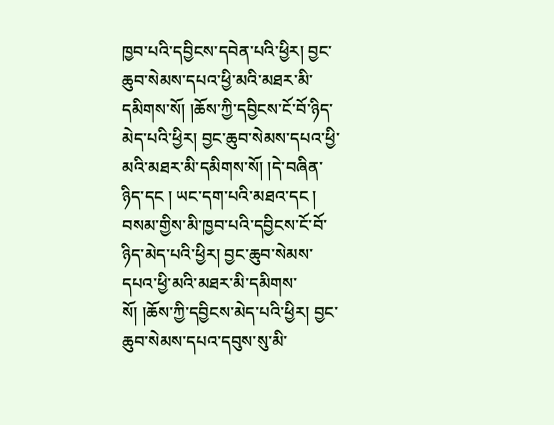ཁྱབ་པའི་དབྱིངས་དབེན་པའི་ཕྱིར། བྱང་ཆུབ་སེམས་དཔའ་ཕྱི་མའི་མཐར་མི་དམིགས་སོ། །ཆོས་ཀྱི་དབྱིངས་ངོ་བོ་ཉིད་མེད་པའི་ཕྱིར། བྱང་ཆུབ་སེམས་དཔའ་ཕྱི་མའི་མཐར་མི་དམིགས་སོ། །དེ་བཞིན་ཉིད་དང ། ཡང་དག་པའི་མཐའ་དང ། བསམ་གྱིས་མི་ཁྱབ་པའི་དབྱིངས་ངོ་བོ་ཉིད་མེད་པའི་ཕྱིར། བྱང་ཆུབ་སེམས་དཔའ་ཕྱི་མའི་མཐར་མི་དམིགས་སོ། །ཆོས་ཀྱི་དབྱིངས་མེད་པའི་ཕྱིར། བྱང་ཆུབ་སེམས་དཔའ་དབུས་སུ་མི་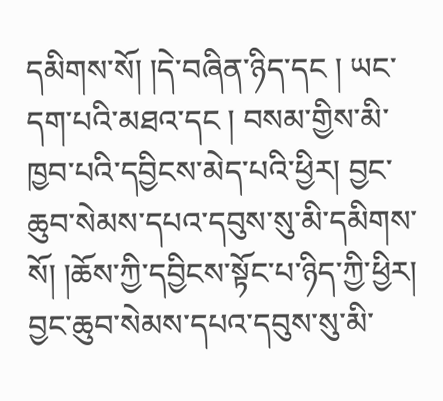དམིགས་སོ། །དེ་བཞིན་ཉིད་དང ། ཡང་དག་པའི་མཐའ་དང ། བསམ་གྱིས་མི་ཁྱབ་པའི་དབྱིངས་མེད་པའི་ཕྱིར། བྱང་ཆུབ་སེམས་དཔའ་དབུས་སུ་མི་དམིགས་སོ། །ཆོས་ཀྱི་དབྱིངས་སྟོང་པ་ཉིད་ཀྱི་ཕྱིར། བྱང་ཆུབ་སེམས་དཔའ་དབུས་སུ་མི་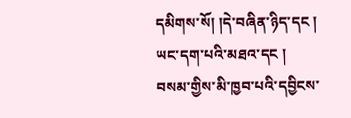དམིགས་སོ། །དེ་བཞིན་ཉིད་དང ། ཡང་དག་པའི་མཐའ་དང ། བསམ་གྱིས་མི་ཁྱབ་པའི་དབྱིངས་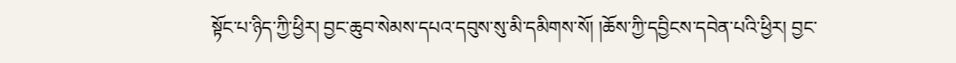སྟོང་པ་ཉིད་ཀྱི་ཕྱིར། བྱང་ཆུབ་སེམས་དཔའ་དབུས་སུ་མི་དམིགས་སོ། །ཆོས་ཀྱི་དབྱིངས་དབེན་པའི་ཕྱིར། བྱང་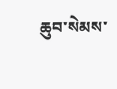ཆུབ་སེམས་